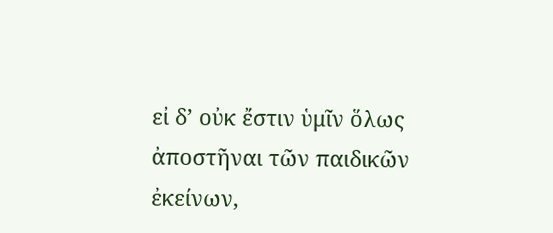εἰ δ’ οὐκ ἔστιν ὑμῖν ὅλως ἀποστῆναι τῶν παιδικῶν ἐκείνων,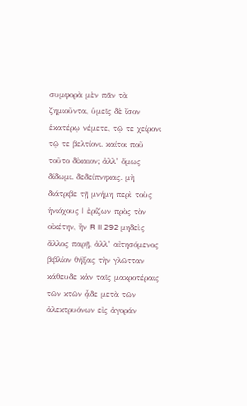συμφορὰ μὲν πᾶν τὰ ζημιοῦντα, ὑμεῖς δὲ ἴσον ἑκατέρῳ νέμετε, τῷ τε χείρονι τῷ τε βελτίονι. καίτοι ποῦ τοῦτο δίκαιον; ἀλλ’ ὅμως δίδωμι. δεδείπνηκας. μὴ διάτριβε τῇ μνήμη περὶ τοὺς ἡνιόχους | ἐρίζων πρὸς τὸν οἰκέτην, ἢν R II 292 μηδεὶς ἄλλος παρῇ, ἀλλ’ αἰτησόμενος βιβλίον θήξας τὴν γλῶτταν κάθευδε κἀν ταῖς μακροτέραις τῶν κτῶν ᾆδε μετὰ τῶν ἀλεκτρυόνων εἰς ἀγοράν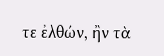τε ἐλθών, ἢν τὰ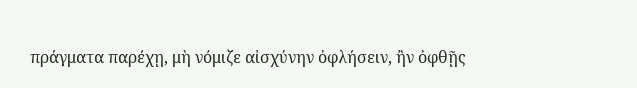πράγματα παρέχῃ, μὴ νόμιζε αἰσχύνην ὀφλήσειν, ἢν ὀφθῇς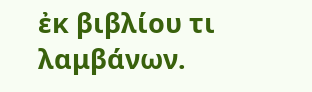ἐκ βιβλίου τι λαμβάνων.